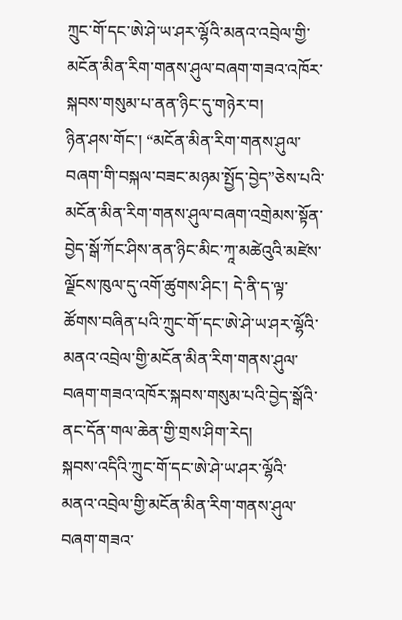ཀྲུང་གོ་དང་ཨེ་ཤེ་ཡ་ཤར་ལྷོའི་མནའ་འབྲེལ་གྱི་མངོན་མིན་རིག་གནས་ཤུལ་བཞག་གཟའ་འཁོར་སྐབས་གསུམ་པ་ནན་ཉིང་དུ་གཉེར་བ།
ཉིན་ཤས་གོང་། “མངོན་མིན་རིག་གནས་ཤུལ་བཞག་གི་བསྐལ་བཟང་མཉམ་སྤྱོད་བྱེད”ཅེས་པའི་མངོན་མིན་རིག་གནས་ཤུལ་བཞག་འགྲེམས་སྟོན་བྱེད་སྒོ་ཀོང་ཤིས་ནན་ཉིང་མིང་ཀཱ་མཚེའུའི་མཛེས་ལྗོངས་ཁུལ་དུ་འགོ་ཚུགས་ཤིང་། དེ་ནི་ད་ལྟ་ཚོགས་བཞིན་པའི་ཀྲུང་གོ་དང་ཨེ་ཤེ་ཡ་ཤར་ལྷོའི་མནའ་འབྲེལ་གྱི་མངོན་མིན་རིག་གནས་ཤུལ་བཞག་གཟའ་འཁོར་སྐབས་གསུམ་པའི་བྱེད་སྒོའི་ནང་དོན་གལ་ཆེན་གྱི་གྲས་ཤིག་རེད།
སྐབས་འདིའི་ཀྲུང་གོ་དང་ཨེ་ཤེ་ཡ་ཤར་ལྷོའི་མནའ་འབྲེལ་གྱི་མངོན་མིན་རིག་གནས་ཤུལ་བཞག་གཟའ་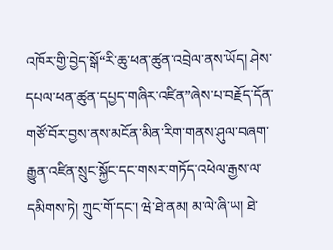འཁོར་གྱི་བྱེད་སྒོ“རི་ཆུ་ཕན་ཚུན་འབྲེལ་ནས་ཡོད། ཤེས་དཔལ་ཕན་ཚུན་དཔྱད་གཞིར་འཛིན”ཞེས་པ་བརྗོད་དོན་གཙོ་བོར་བྱས་ནས་མངོན་མིན་རིག་གནས་ཤུལ་བཞག་རྒྱུན་འཛིན་སྲུང་སྐྱོང་དང་གསར་གཏོད་འཕེལ་རྒྱས་ལ་དམིགས་ཏེ། ཀྲུང་གོ་དང་། ཝེ་ཐེ་ནམ། མ་ལེ་ཞི་ཡ། ཐེ་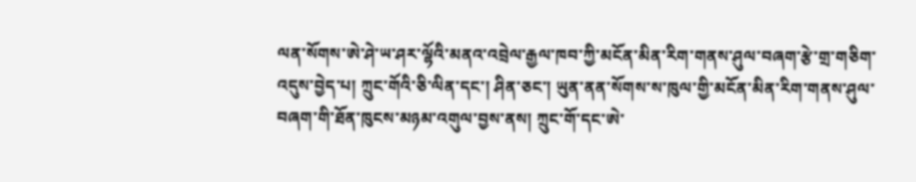ལན་སོགས་ཨེ་ཤེ་ཡ་ཤར་ལྷོའི་མནའ་འབྲེལ་རྒྱལ་ཁབ་ཀྱི་མངོན་མིན་རིག་གནས་ཤུལ་བཞག་རྩེ་གྲ་གཅིག་འདུས་བྱེད་པ། ཀྲུང་གོའི་ཅི་ལིན་དང་། ཤིན་ཅང་། ཡུན་ནན་སོགས་ས་ཁུལ་གྱི་མངོན་མིན་རིག་གནས་ཤུལ་བཞག་གི་ཐོན་ཁུངས་མཉམ་འགུལ་བྱས་ནས། ཀྲུང་གོ་དང་ཨེ་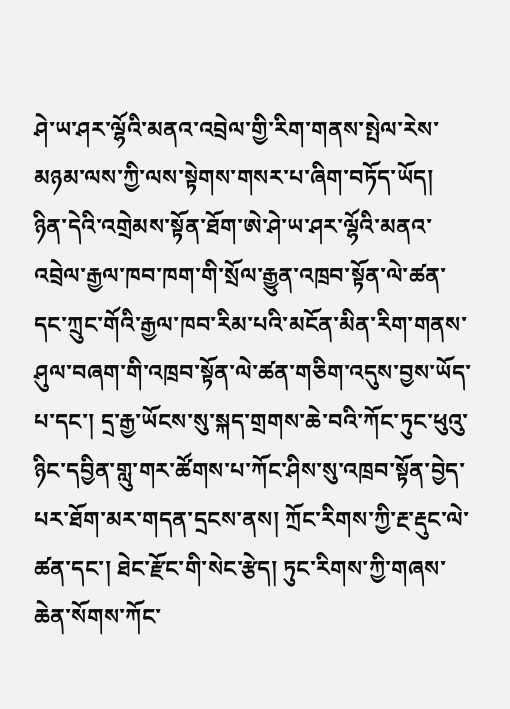ཤེ་ཡ་ཤར་ལྷོའི་མནའ་འབྲེལ་གྱི་རིག་གནས་སྤེལ་རེས་མཉམ་ལས་ཀྱི་ལས་སྟེགས་གསར་པ་ཞིག་བཏོད་ཡོད།
ཉིན་དེའི་འགྲེམས་སྟོན་ཐོག་ཨེ་ཤེ་ཡ་ཤར་ལྷོའི་མནའ་འབྲེལ་རྒྱལ་ཁབ་ཁག་གི་སྲོལ་རྒྱུན་འཁྲབ་སྟོན་ལེ་ཚན་དང་ཀྲུང་གོའི་རྒྱལ་ཁབ་རིམ་པའི་མངོན་མིན་རིག་གནས་ཤུལ་བཞག་གི་འཁྲབ་སྟོན་ལེ་ཚན་གཅིག་འདུས་བྱས་ཡོད་པ་དང་། དྲ་རྒྱ་ཡོངས་སུ་སྐད་གྲགས་ཆེ་བའི་ཀོང་ཏུང་ཕུའུ་ཉིང་དབྱིན་གླུ་གར་ཚོགས་པ་ཀོང་ཤིས་སུ་འཁྲབ་སྟོན་བྱེད་པར་ཐོག་མར་གདན་དྲངས་ནས། ཀྲོང་རིགས་ཀྱི་རྔ་རྡུང་ལེ་ཚན་དང་། ཐེང་རྫོང་གི་སེང་རྩེད། ཏུང་རིགས་ཀྱི་གཞས་ཆེན་སོགས་ཀོང་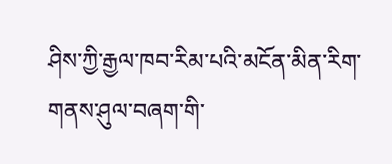ཤིས་ཀྱི་རྒྱལ་ཁབ་རིམ་པའི་མངོན་མིན་རིག་གནས་ཤུལ་བཞག་གི་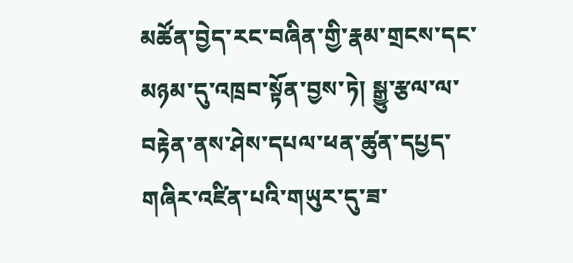མཚོན་བྱེད་རང་བཞིན་གྱི་རྣམ་གྲངས་དང་མཉམ་དུ་འཁྲབ་སྟོན་བྱས་ཏེ། སྒྱུ་རྩལ་ལ་བརྟེན་ནས་ཤེས་དཔལ་ཕན་ཚུན་དཔྱད་གཞིར་འཛིན་པའི་གཡུར་དུ་ཟ་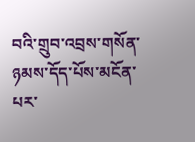བའི་གྲུབ་འབྲས་གསོན་ཉམས་དོད་པོས་མངོན་པར་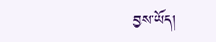བྱས་ཡོད།